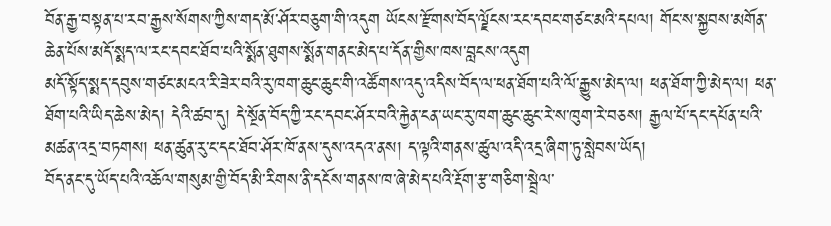བོན་རྒྱ་བསྟན་པ་རབ་རྒྱས་སོགས་ཀྱིས་གད་མོ་ཤོར་བཅུག་གི་འདུག ཡོངས་རྫོགས་བོད་ལྗོངས་རང་དབང་གཙང་མའི་དཔལ། གོང་ས་སྐྱབས་མགོན་ཆེན་པོས་མདོ་སྨད་ལ་རང་དབང་ཐོབ་པའི་སྨོན་ཐུགས་སྨོན་གནང་མེད་པ་དོན་གྱིས་ཁས་བླངས་འདུག
མདོ་སྟོད་སྨད་དབུས་གཙང་མངའ་རི་ཟེར་བའི་རུ་ཁག་ཆུང་ཆུང་གི་འཚོགས་འདུ་འདིས་བོད་ལ་ཕན་ཐོག་པའི་ལོ་རྒྱུས་མེད་ལ། ཕན་ཐོག་ཀྱི་མེད་ལ། ཕན་ཐོག་པའི་ཡིད་ཆེས་མེད། དེའི་ཚབ་དུ། དེ་སྔོན་བོད་ཀྱི་རང་དབང་ཤོར་བའི་རྐྱེན་ངན་ཡང་རུ་ཁག་ཆུང་ཆུང་རེ་ས་ཁུག་རེ་བཅས། རྒྱལ་པོ་དང་དཔོན་པའི་མཚན་འདྲ་བཏགས། ཕན་ཚུན་རུ་ང་དང་ཐོབ་ཤོར་ཁོ་ནས་དུས་འདའ་ནས། ད་ལྟའི་གནས་ཚུལ་འདི་འདྲ་ཞིག་ཏུ་སླེབས་ཡོད།
བོད་ནང་དུ་ཡོད་པའི་འཆོལ་གསུམ་གྱི་བོད་མི་རིགས་ནི་དངོས་གནས་ཁ་ཞེ་མེད་པའི་རྡོག་རྩ་གཅིག་སྦྲེལ་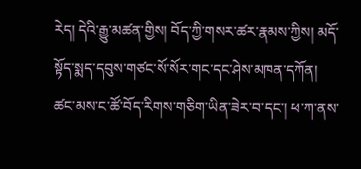རེད། དེའི་རྒྱུ་མཚན་གྱིས། བོད་ཀྱི་གསར་ཚར་རྣམས་ཀྱིས། མདོ་སྟོད་སྨད་དབུས་གཙང་སོ་སོར་གང་དང་ཤེས་མཁན་དཀོན། ཚང་མས་ང་ཚོ་བོད་རིགས་གཅིག་ཡིན་ཟེར་བ་དང་། ཕ་ཀ་ནས་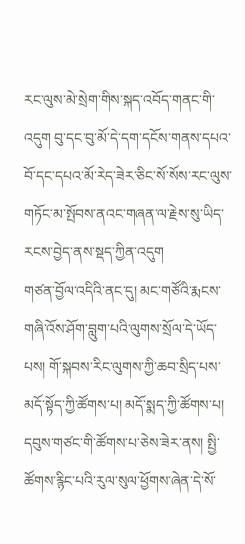རང་ལུས་མེ་སྲེག་གིས་སྐད་འབོད་གནང་གི་འདུག བུ་དང་བུ་མོ་དེ་དག་དངོས་གནས་དཔའ་བོ་དང་དཔའ་མོ་རེད་ཟེར་ཅིང་སོ་སོས་རང་ལུས་གཏོང་མ་སྤོབས་ནའང་གཞན་ལ་རྗེས་སུ་ཡིད་རངས་བྱེད་ནས་སྡད་ཀྱིན་འདུག
གཙན་བྱོལ་འདིའི་ནང་དུ། མང་གཙོའི་རྨངས་གཞི་འོས་ཤོག་བླུག་པའི་ལུགས་སྲོལ་དེ་ཡོད་པས། གོ་སྐབས་རིང་ལུགས་ཀྱི་ཆབ་སྲིད་པས་མདོ་སྟོད་ཀྱི་ཚོགས་པ། མདོ་སྨད་ཀྱི་ཚོགས་པ། དབུས་གཙང་གི་ཚོགས་པ་ཅེས་ཟེར་ནས། སྤྱི་ཚོགས་རྙིང་པའི་རུལ་སུལ་ཕྱོགས་ཞེན་དེ་སོ་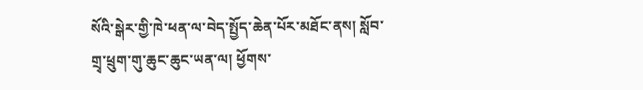སོའི་སྒེར་གྱི་ཁེ་ཕན་ལ་བེད་སྤྱོད་ཆེན་པོར་མཐོང་ནས། སློབ་གྲྭ་ཕྲུག་གུ་ཆུང་ཆུང་ཡན་ལ། ཕྱོགས་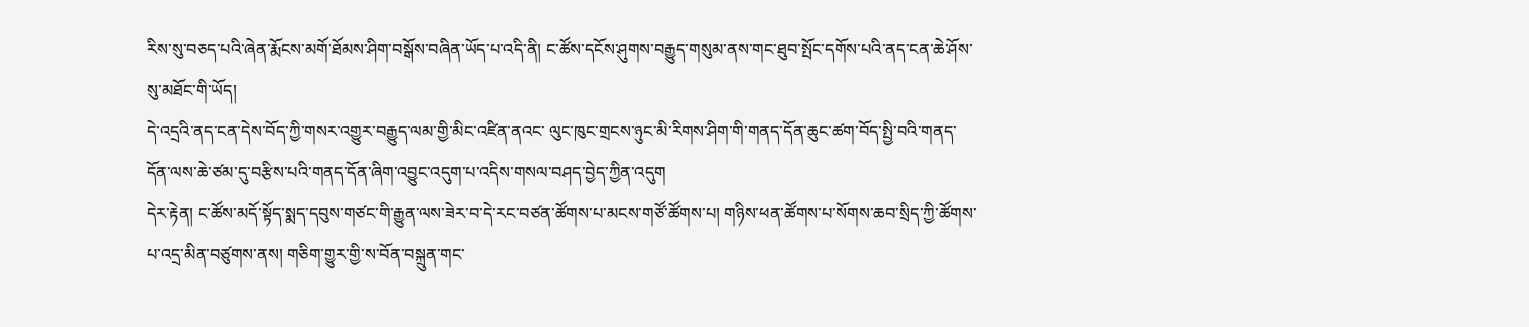རིས་སུ་བཅད་པའི་ཞེན་རྨོངས་མགོ་ཐོམས་ཤིག་བསྒོས་བཞིན་ཡོད་པ་འདི་ནི། ང་ཚོས་དངོས་ཤུགས་བརྒྱུད་གསུམ་ནས་གང་ཐུབ་སྤོང་དགོས་པའི་ནད་ངན་ཆེ་ཤོས་སུ་མཐོང་གི་ཡོད།
དེ་འདྲའི་ནད་ངན་དེས་བོད་ཀྱི་གསར་འགྱུར་བརྒྱུད་ལམ་གྱི་མིང་འཛིན་ནའང་ ལུང་ཁུང་གྲངས་ཉུང་མི་རིགས་ཤིག་གི་གནད་དོན་ཆུང་ཚག་བོད་སྤྱི་བའི་གནད་དོན་ལས་ཆེ་ཙམ་དུ་བརྩིས་པའི་གནད་དོན་ཞིག་འབྱུང་འདུག་པ་འདིས་གསལ་བཤད་བྱེད་ཀྱིན་འདུག
དེར་རྟེན། ང་ཚོས་མདོ་སྟོད་སྨད་དབུས་གཙང་གི་རྒྱུན་ལས་ཟེར་བ་དེ་རང་བཙན་ཚོགས་པ་མངས་གཙོ་ཚོགས་པ། གཉིས་ཕན་ཚོགས་པ་སོགས་ཆབ་སྲིད་ཀྱི་ཚོགས་པ་འདྲ་མིན་བཙུགས་ནས། གཅིག་གྱུར་གྱི་ས་བོན་བསྐྲུན་གང་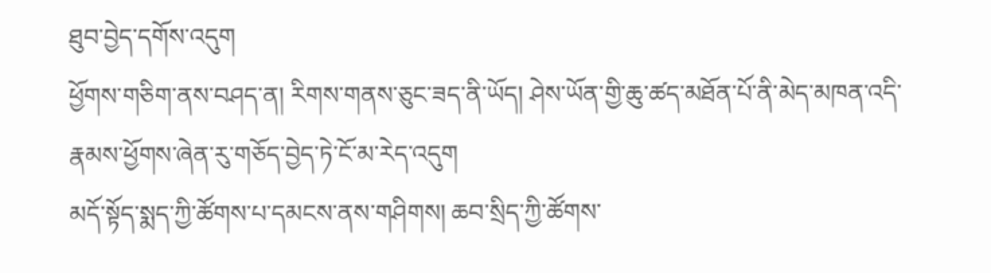ཐུབ་བྱེད་དགོས་འདུག
ཕྱོགས་གཅིག་ནས་བཤད་ན། རིགས་གནས་ཅུང་ཟད་ནི་ཡོད། ཤེས་ཡོན་གྱི་ཆུ་ཚད་མཐོན་པོ་ནི་མེད་མཁན་འདི་རྣམས་ཕྱོགས་ཞེན་རུ་གཅོད་བྱེད་ཏེ་ངོ་མ་རེད་འདུག
མདོ་སྟོད་སྨད་ཀྱི་ཚོགས་པ་དམངས་ནས་གཤིགས། ཆབ་སྲིད་ཀྱི་ཚོགས་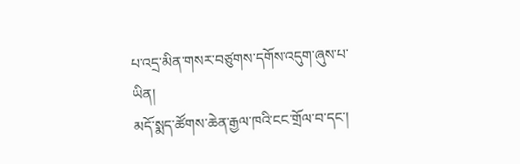པ་འདྲ་མིན་གསར་བཙུགས་དགོས་འདུག་ཞུས་པ་ཡིན།
མདོ་སྨད་ཚོགས་ཆེན་རྒྱལ་ཁའི་ངང་གྲོལ་བ་དང་།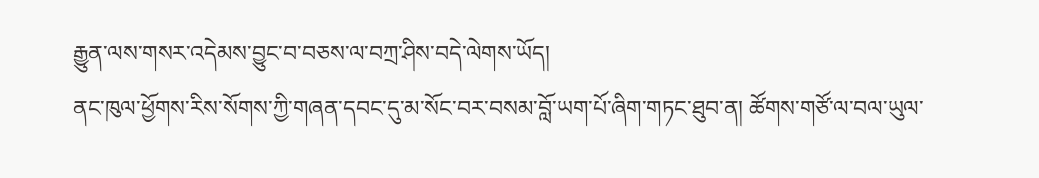རྒྱུན་ལས་གསར་འདེམས་བྱུང་བ་བཅས་ལ་བཀྲ་ཤིས་བདེ་ལེགས་ཡོད།
ནང་ཁུལ་ཕྱོགས་རིས་སོགས་ཀྱི་གཞན་དབང་དུ་མ་སོང་བར་བསམ་བློ་ཡག་པོ་ཞིག་གཏང་ཐུབ་ན། ཚོགས་གཙོ་ལ་བལ་ཡུལ་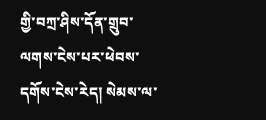གྱི་བཀྲ་ཤིས་དོན་གྲུབ་ལགས་ངེས་པར་ཕེབས་དགོས་ངེས་རེད། སེམས་ལ་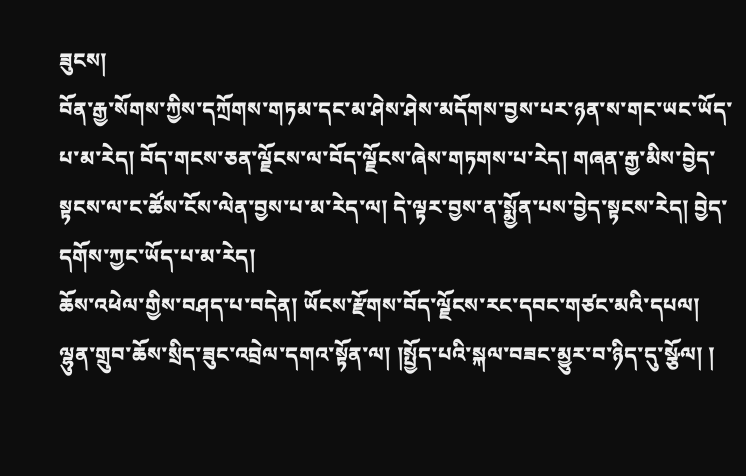ཟུངས།
བོན་རྒྱ་སོགས་ཀྱིས་དཀྲོགས་གཏམ་དང་མ་ཤེས་ཤེས་མདོགས་བྱས་པར་ཉན་ས་གང་ཡང་ཡོད་པ་མ་རེད། བོད་གངས་ཅན་ལྗོངས་ལ་བོད་ལྗོངས་ཞེས་གཏགས་པ་རེད། གཞན་རྒྱ་མིས་བྱེད་སྟངས་ལ་ང་ཚོས་ངོས་ལེན་བྱས་པ་མ་རེད་ལ། དེ་ལྟར་བྱས་ན་སྨྱོན་པས་བྱེད་སྟངས་རེད། བྱེད་དགོས་ཀྱང་ཡོད་པ་མ་རེད།
ཆོས་འཕེལ་གྱིས་བཤད་པ་བདེན། ཡོངས་རྫོགས་བོད་ལྗོངས་རང་དབང་གཙང་མའི་དཔལ། ལྷུན་གྲུབ་ཆོས་སྲིད་ཟུང་འབྲེལ་དགའ་སྟོན་ལ། །སྤྱོད་པའི་སྐལ་བཟང་མྱུར་བ་ཉིད་དུ་སྩོལ། །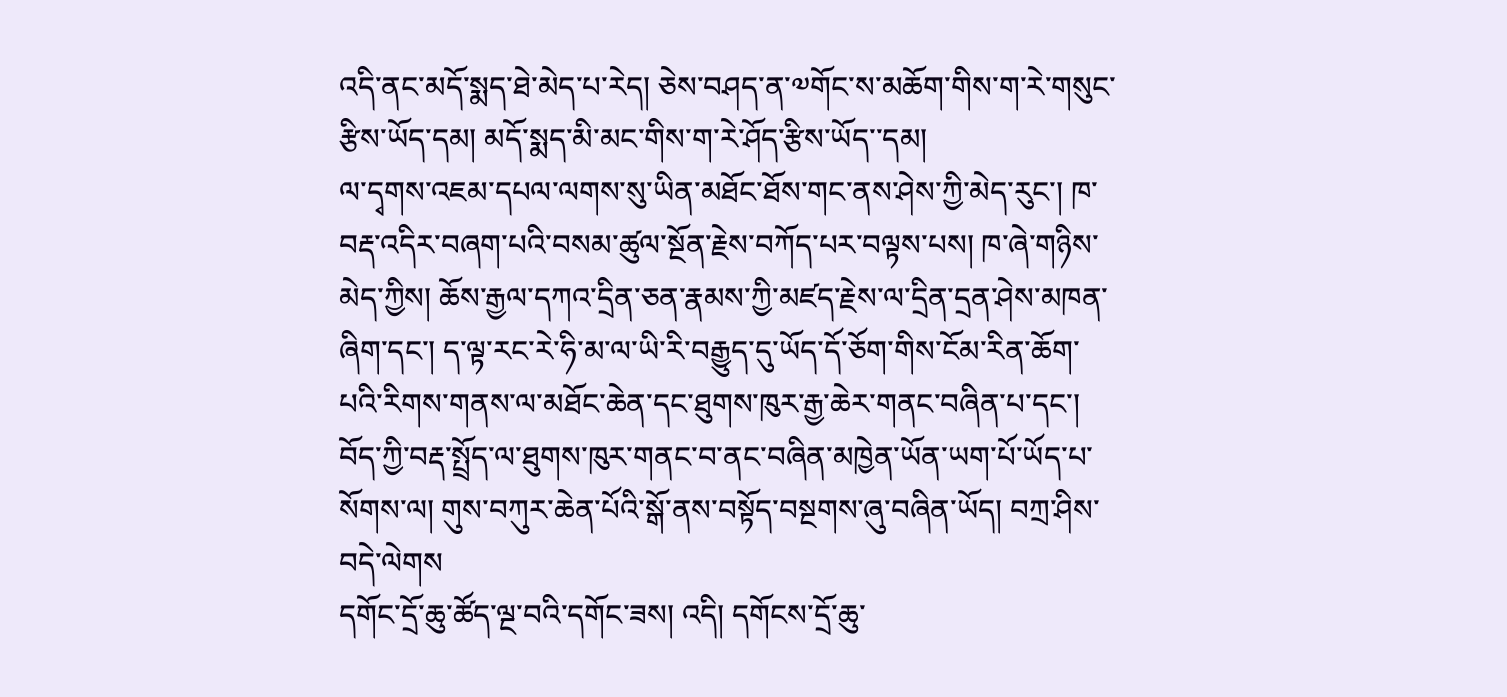འདི་ནང་མདོ་སྨད་ཐེ་མེད་པ་རེད། ཅེས་བཤད་ན་༧གོང་ས་མཆོག་གིས་ག་རེ་གསུང་རྩིས་ཡོད་དམ། མདོ་སྨད་མི་མང་གིས་ག་རེ་ཤོད་རྩིས་ཡོད་་དམ།
ལ་དྭགས་འཇམ་དཔལ་ལགས་སུ་ཡིན་མཐོང་ཐོས་གང་ནས་ཤེས་ཀྱི་མེད་རུང་། ཁ་བརྡ་འདིར་བཞག་པའི་བསམ་ཚུལ་སྔོན་རྗེས་བཀོད་པར་བལྟས་པས། ཁ་ཞེ་གཉིས་མེད་ཀྱིས། ཆོས་རྒྱལ་དཀའ་དྲིན་ཅན་རྣམས་ཀྱི་མཛད་རྗེས་ལ་དྲིན་དྲན་ཤེས་མཁན་ཞིག་དང་། ད་ལྟ་རང་རེ་ཧི་མ་ལ་ཡི་རི་བརྒྱུད་དུ་ཡོད་དོ་ཅོག་གིས་ངོམ་རིན་ཆོག་པའི་རིགས་གནས་ལ་མཐོང་ཆེན་དང་ཐུགས་ཁུར་རྒྱ་ཆེར་གནང་བཞིན་པ་དང་། བོད་ཀྱི་བརྡ་སྤྲོད་ལ་ཐུགས་ཁུར་གནང་བ་ནང་བཞིན་མཁྱེན་ཡོན་ཡག་པོ་ཡོད་པ་སོགས་ལ། གུས་བཀུར་ཆེན་པོའི་སྒོ་ནས་བསྟོད་བསྔགས་ཞུ་བཞིན་ཡོད། བཀྲ་ཤིས་བདེ་ལེགས
དགོང་དྲོ་ཆུ་ཚོད་ལྔ་བའི་དགོང་ཟས། འདི། དགོངས་དྲོ་ཆུ་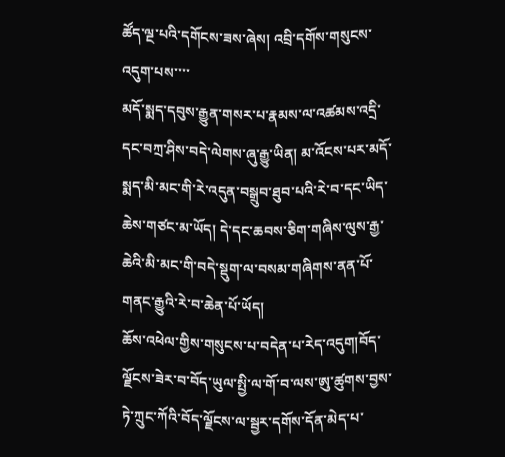ཚོད་ལྔ་པའི་དགོངས་ཟས་ཞེས། འབྲི་དགོས་གསུངས་འདུག་པས་་་་
མདོ་སྨད་དབུས་རྒྱུན་གསར་པ་རྣམས་ལ་འཚམས་འདྲི་དང་བཀྲ་ཤིས་བདེ་ལེགས་ཞུ་རྒྱུ་ཡིན། མ་འོངས་པར་མདོ་སྨད་མི་མང་གི་རེ་འདུན་བསྒྲུབ་ཐུབ་པའི་རེ་བ་དང་ཡིད་ཆེས་གཙང་མ་ཡོད། དེ་དང་ཆབས་ཅིག་གཞིས་ལུས་རྒྱ་ཆེའི་མི་མང་གི་བདེ་སྡུག་ལ་བསམ་གཞིགས་ནན་པོ་གནང་རྒྱུའི་རེ་བ་ཆེན་པོ་ཡོད།
ཆོས་འཕེལ་གྱིས་གསུངས་པ་བདེན་པ་རེད་འདུག།བོད་ལྗོངས་ཟེར་བ་བོད་ཡུལ་སྤྱི་ལ་གོ་བ་ལས་ཨུ་ཚུགས་བྱས་ཏེ་ཀྲུང་ཀོའི་བོད་ལྗོངས་ལ་སྦྱར་དགོས་དོན་མེད་པ་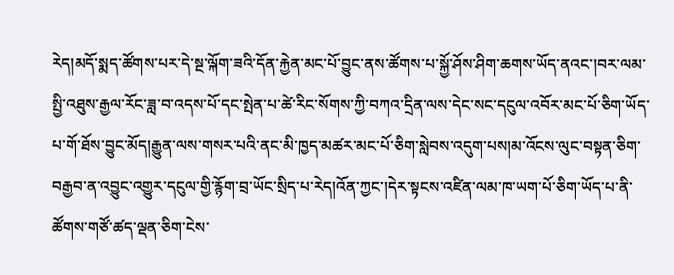རེད།མདོ་སྨད་ཚོགས་པར་དེ་སྔ་ལྐོག་ཟའི་དོན་རྐྱེན་མང་པོ་བྱུང་ནས་ཚོགས་པ་སྐྱོ་ཤོས་ཤིག་ཆགས་ཡོད་ནའང་།བར་ལམ་སྤྱི་འཐུས་རྒྱལ་རོང་ཟླ་བ་འདས་པོ་དང་སྤེན་པ་ཚེ་རིང་སོགས་ཀྱི་བཀའ་དྲིན་ལས་དེང་སང་དངུལ་འབོར་མང་པོ་ཅིག་ཡོད་པ་གོ་ཐོས་བྱུང་མོད།རྒྱུན་ལས་གསར་པའི་ནང་མི་ཁྱད་མཚར་མང་པོ་ཅིག་སླེབས་འདུག་པས།མ་འོངས་ལུང་བསྟན་ཅིག་བརྒྱབ་ན་འབྱུང་འགྱུར་དངུལ་གྱི་རྙོག་བྲ་ཡོང་སྲིད་པ་རེད།འོན་ཀྱང་།དེར་སྟངས་འཛིན་ལམ་ཁ་ཡག་པོ་ཅིག་ཡོད་པ་ནི་ཚོགས་གཙོ་ཚད་ལྡན་ཅིག་ངེས་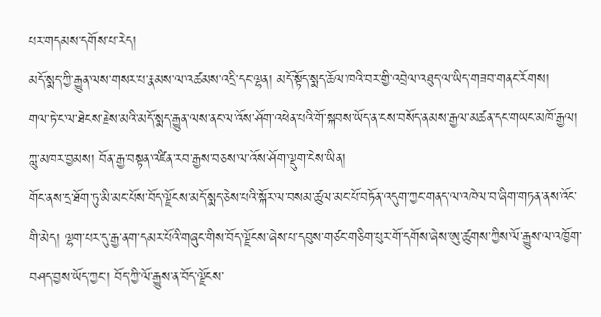པར་གདམས་དགོས་པ་རེད།
མདོ་སྨད་ཀྱི་རྒྱུན་ལས་གསར་པ་རྣམས་ལ་འཚམས་འདྲི་དང་ལྷན། མདོ་སྟོད་སྨད་ཆོལ་ཁའི་བར་གྱི་འབྲེལ་འཐུད་ལ་ཡིད་གཟབ་གནང་རོགས།
གལ་ཏེ་ང་ལ་ཐེངས་རྗེས་མའི་མདོ་སྨད་རྒྱུན་ལས་ནང་ལ་འོས་ཤོག་འཕེན་པའི་གོ་སྐབས་ཡོད་ན་ངས་བསོད་ནམས་རྒྱལ་མཚན་དང་གཡང་མཁོ་རྒྱལ། ཀླུ་མཁར་བྱམས། བོན་རྒྱ་བསྟན་འཛིན་རབ་རྒྱས་བཅས་ལ་འོས་ཤོག་ལྡུག་ངེས་ཡིན།
གོང་ནས་དྲ་ཐོག་ཏུ་མི་མང་པོས་བོད་ལྗོངས་མདོ་སྨད་ཅེས་པའི་སྐོར་ལ་བསམ་ཚུལ་མང་པོ་བཏོན་འདུག་ཀྱང་གནད་ལ་འཁེལ་བ་ཞིག་གཏན་ནས་འོང་གི་མེད། ལྷག་པར་དུ་རྒྱ་ནག་དམར་པོའི་གཞུང་གིས་བོད་ལྗོངས་ཞེས་པ་དབུས་གཙང་གཅིག་པུར་གོ་དགོས་ཞེས་ཨུ་ཚུགས་ཀྱིས་ལོ་རྒྱུས་ལ་འཁྱོག་བཤད་བྱས་ཡོད་ཀྱང་། བོད་ཀྱི་ལོ་རྒྱུས་ན་བོད་ལྗོངས་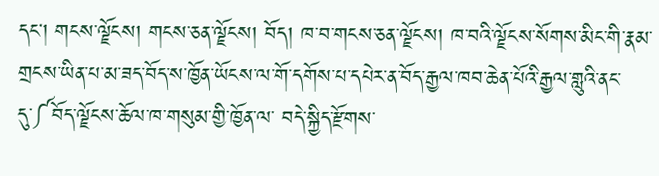དང། གངས་ལྗོངས། གངས་ཅན་ལྗོངས། བོད། ཁ་བ་གངས་ཅན་ལྗོངས། ཁ་བའི་ལྗོངས་སོགས་མིང་གི་རྣམ་གྲངས་ཡིན་པ་མ་ཟད་བོད་ས་ཁྱོན་ཡོངས་ལ་གོ་དགོས་པ་དཔེར་ན་བོད་རྒྱལ་ཁབ་ཆེན་པོའི་རྒྱལ་གླུའི་ནང་དུ་༼བོད་ལྗོངས་ཆོལ་ཁ་གསུམ་གྱི་ཁྱོན་ལ་ བདེ་སྐྱིད་རྫོགས་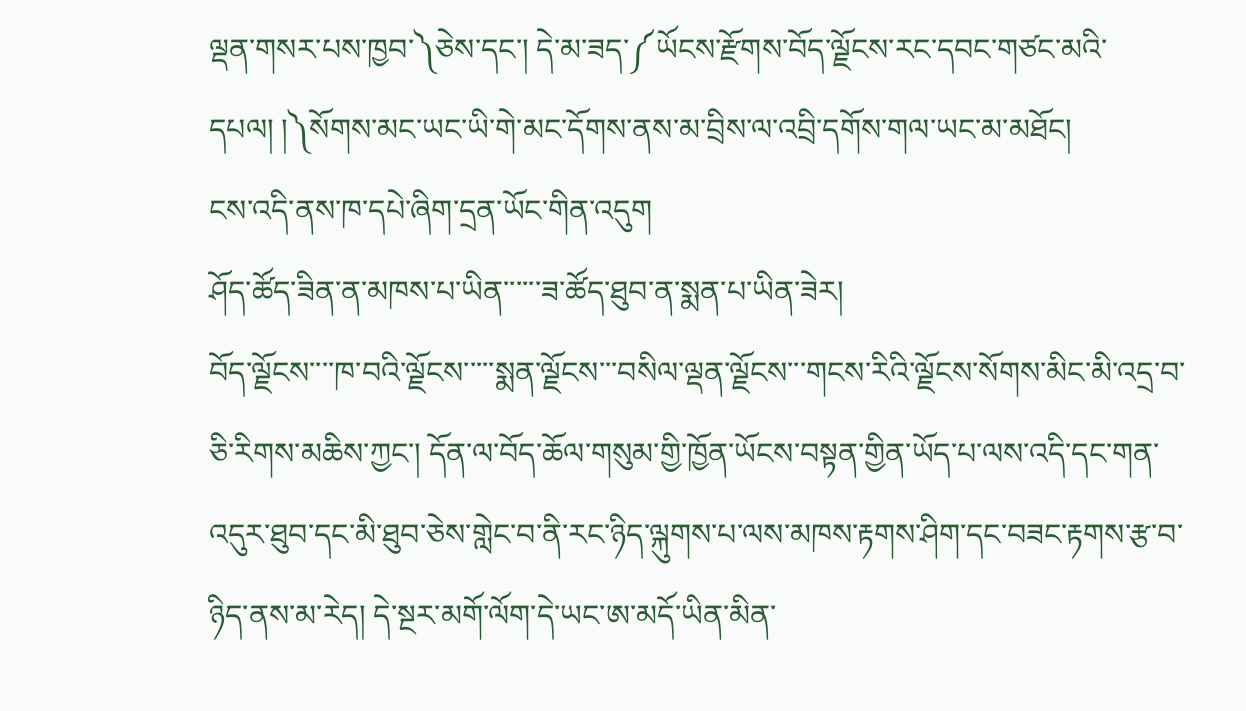ལྡན་གསར་པས་ཁྱབ་༽ཅེས་དང་། དེ་མ་ཟད་༼ཡོངས་རྫོགས་བོད་ལྗོངས་རང་དབང་གཙང་མའི་དཔལ། །༽སོགས་མང་ཡང་ཡི་གེ་མང་དོགས་ནས་མ་བྲིས་ལ་འབྲི་དགོས་གལ་ཡང་མ་མཐོང།
ངས་འདི་ནས་ཁ་དཔེ་ཞིག་དྲན་ཡོང་གིན་འདུག
ཤོད་ཚོད་ཟིན་ན་མཁས་པ་ཡིན་་་་་་ཟ་ཚོད་ཐུབ་ན་སྨན་པ་ཡིན་ཟེར།
བོད་ལྗོངས་་་་ཁ་བའི་ལྗོངས་་་་་སྨན་ལྗོངས་་་བསིལ་ལྡན་ལྗོངས་་་གངས་རིའི་ལྗོངས་སོགས་མིང་མི་འདྲ་བ་ཅི་རིགས་མཆིས་ཀྱང་། དོན་ལ་བོད་ཆོལ་གསུམ་གྱི་ཁྱོན་ཡོངས་བསྟན་གྱིན་ཡོད་པ་ལས་འདི་དང་གན་འདུར་ཐུབ་དང་མི་ཐུབ་ཅེས་གླེང་བ་ནི་རང་ཉིད་ལྐུགས་པ་ལས་མཁས་རྟགས་ཤིག་དང་བཟང་རྟགས་རྩ་བ་ཉིད་ནས་མ་རེད། དེ་སྔར་མགོ་ལོག་དེ་ཡང་ཨ་མདོ་ཡིན་མིན་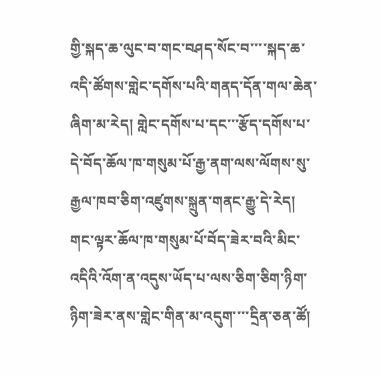གྱི་སྐད་ཆ་ལུང་བ་གང་བཤད་སོང་བ་་་་སྐད་ཆ་འདི་ཚོགས་གླེང་དགོས་པའི་གནད་དོན་གལ་ཆེན་ཞིག་མ་རེད། གླེང་དགོས་པ་དང་་་རྩོད་དགོས་པ་དེ་བོད་ཆོལ་ཁ་གསུམ་པོ་རྒྱ་ནག་ལས་ལོགས་སུ་རྒྱལ་ཁབ་ཅིག་འཛུགས་སྐྲུན་གནང་རྒྱུ་དེ་རེད། གང་ལྟར་ཆོལ་ཁ་གསུམ་པོ་བོད་ཟེར་བའི་མིང་འདིའི་འོག་ན་འདུས་ཡོད་པ་ལས་ཅིག་ཅིག་ཉིག་ཉིག་ཟེར་ནས་གླེང་གིན་མ་འདུག་་་་དྲིན་ཅན་ཚོ།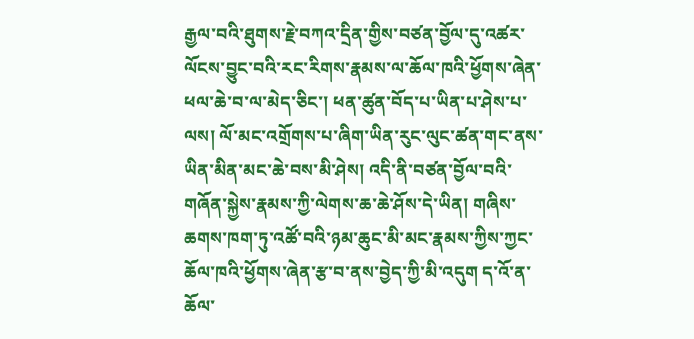རྒྱལ་བའི་ཐུགས་རྗེ་བཀའ་དྲིན་གྱིས་བཙན་བྱོལ་དུ་འཚར་ལོངས་བྱུང་བའི་རང་རིགས་རྣམས་ལ་ཆོལ་ཁའི་ཕྱོགས་ཞེན་ཕལ་ཆེ་བ་ལ་མེད་ཅིང་། ཕན་ཚུན་བོད་པ་ཡིན་པ་ཤེས་པ་ལས། ལོ་མང་འགྲོགས་པ་ཞིག་ཡིན་རུང་ལུང་ཚན་གང་ནས་ཡིན་མིན་མང་ཆེ་བས་མི་ཤེས། འདི་ནི་བཙན་བྱོལ་བའི་གཞོན་སྐྱེས་རྣམས་ཀྱི་ལེགས་ཆ་ཆེ་ཤོས་དེ་ཡིན། གཞིས་ཆགས་ཁག་ཏུ་འཚོ་བའི་ཉམ་ཆུང་མི་མང་རྣམས་ཀྱིས་ཀྱང་ཆོལ་ཁའི་ཕྱོགས་ཞེན་རྩ་བ་ནས་བྱེད་ཀྱི་མི་འདུག ད་འོ་ན་ཆོལ་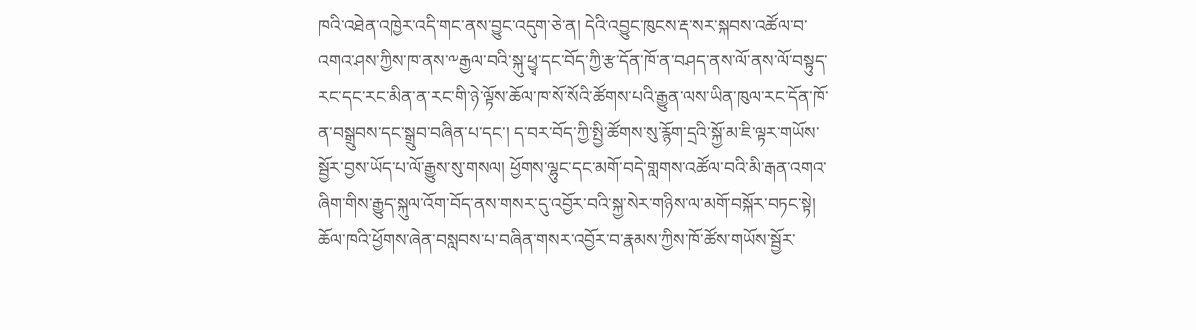ཁའི་འཐེན་འཁྱེར་འདི་གང་ནས་བྱུང་འདུག་ཅེ་ན། དེའི་འབྱུང་ཁུངས་རྡ་སར་སྐབས་འཚོལ་བ་འགའ་ཤས་ཀྱིས་ཁ་ནས་༸རྒྱལ་བའི་སྐུ་ཕྱྭ་དང་བོད་ཀྱི་རྩ་དོན་ཁོ་ན་བཤད་ནས་ལོ་ནས་ལོ་བསྟུད་རང་དང་རང་མིན་ན་རང་གི་ཉེ་ལྟོས་ཆོལ་ཁ་སོ་སོའི་ཚོགས་པའི་རྒྱུན་ལས་ཡིན་ཁུལ་རང་དོན་ཁོ་ན་བསྒྲུབས་དང་སྒྲུབ་བཞིན་པ་དང་། ད་བར་བོད་ཀྱི་སྤྱི་ཚོགས་སུ་རྙོག་དྲའི་སྐྱོ་མ་ཇི་ལྟར་གཡོས་སྦྱོར་བྱས་ཡོད་པ་ལོ་རྒྱུས་སུ་གསལ། ཕྱོགས་ལྷུང་དང་མགོ་བདེ་གླགས་འཚོལ་བའི་མི་རྒན་འགའ་ཞིག་གིས་རྒྱུད་སྐུལ་འོག་བོད་ནས་གསར་དུ་འབྱོར་བའི་སྐྱ་སེར་གཉིས་ལ་མགོ་བསྐོར་བཏང་སྟེ། ཆོལ་ཁའི་ཕྱོགས་ཞེན་བསླབས་པ་བཞིན་གསར་འབྱོར་བ་རྣམས་ཀྱིས་ཁོ་ཚོས་གཡོས་སྦྱོར་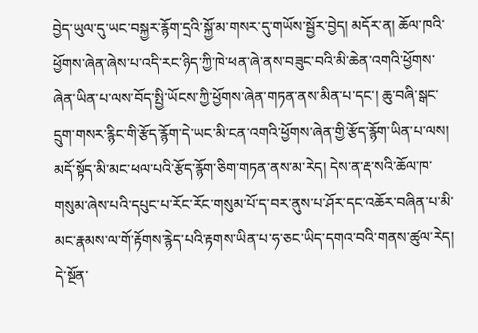བྱེད་ཡུལ་དུ་ཡང་བསྐྱར་རྙོག་དྲའི་སྐྱོ་མ་གསར་དུ་གཡོས་སྦྱོར་བྱེད། མདོར་ན། ཆོལ་ཁའི་ཕྱོགས་ཞེན་ཞེས་པ་འདི་རང་ཉིད་ཀྱི་ཁེ་ཕན་ཞེ་ནས་བཟུང་བའི་མི་ཆེན་འགའི་ཕྱོགས་ཞེན་ཡིན་པ་ལས་བོད་སྤྱི་ཡོངས་ཀྱི་ཕྱོགས་ཞེན་གཏན་ནས་མིན་པ་དང་། ཆུ་བཞི་སྒང་དྲུག་གསར་རྙིང་གི་རྩོད་རྙོག་དེ་ཡང་མི་ངན་འགའི་ཕྱོགས་ཞེན་གྱི་རྩོད་རྙོག་ཡིན་པ་ལས། མདོ་སྟོད་མི་མང་ཕལ་པའི་རྩོད་རྙོག་ཅིག་གཏན་ནས་མ་རེད། དེས་ན་རྡ་སའི་ཆོལ་ཁ་གསུམ་ཞེས་པའི་དཔུང་པ་རོང་རོང་གསུམ་པོ་ད་བར་ནུས་པ་ཤོར་དང་འཆོར་བཞིན་པ་མི་མང་རྣམས་ལ་གོ་རྟོགས་རྙེད་པའི་རྟགས་ཡིན་པ་ཧ་ཅང་ཡིད་དགའ་བའི་གནས་ཚུལ་རེད། དེ་སྔོན་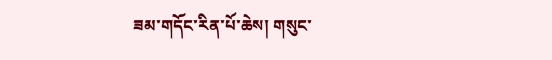ཟམ་གདོང་རིན་པོ་ཆེས། གསུང་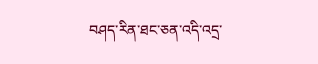བཤད་རིན་ཐང་ཅན་འདི་འདྲ་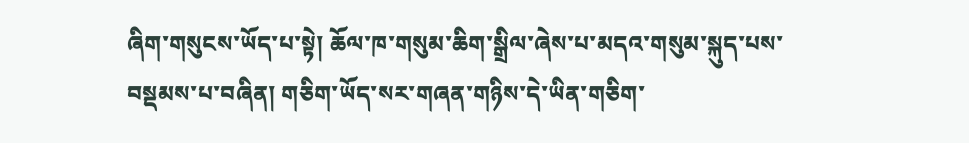ཞིག་གསུངས་ཡོད་པ་སྟེ། ཆོལ་ཁ་གསུམ་ཆིག་སྒྲིལ་ཞེས་པ་མདའ་གསུམ་སྐུད་པས་བསྡམས་པ་བཞིན། གཅིག་ཡོད་སར་གཞན་གཉིས་དེ་ཡིན་གཅིག་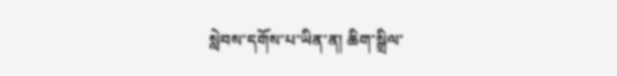སླེབས་དགོས་པ་ཡིན་ན། ཆིག་སྒྲིལ་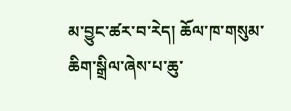མ་བྱུང་ཚར་བ་རེད། ཆོལ་ཁ་གསུམ་ཆིག་སྒྲིལ་ཞེས་པ་ཆུ་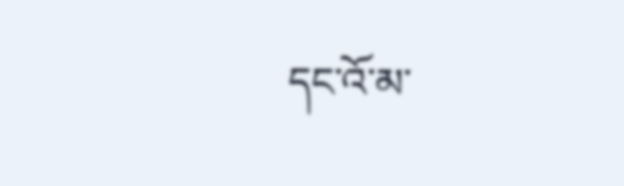དང་འོ་མ་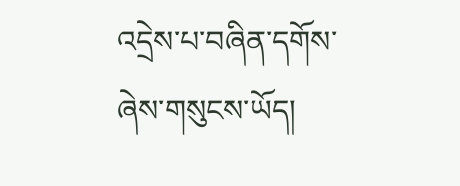འདྲེས་པ་བཞིན་དགོས་ཞེས་གསུངས་ཡོད།